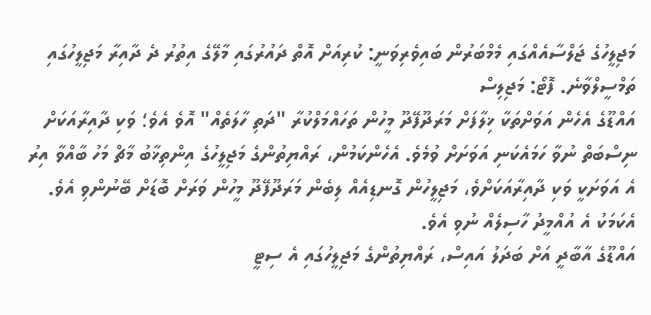މަޖިލީހުގެ ޖަލްސާއެއްގައި މެމްބަރުން ބައިވެރިވަނީ: ކުރިއަށް އޮތް ދައުރުގައި މާލޭގެ އިތުރު ދެ ދާއިރާ މަޖިލީހުގައި ތަމްސީލްވާނެ. ފޮޓޯ: މަޖިލިސް
އައްޑޫގެ އެހެން އަވަށްތަކާ ޚިލާފަށް މަރަދޫފޭދޫ މީހުން ތަހައްމަލްކުރާ "ދަތި ހާލަތެއް" އޮވެ އެވެ؛ ވަކި ދާއިރާއަކަށް ނިސްބަތް ނުވާ ހަމައެކަނި އަވަށަށް ވުމެވެ. އެހެންކަމުން، ރައްޔިތުންގެ މަޖިލީހުގެ އިންތިޚާބު މާޗް މަހު ބާއްވާ އިރު އެ އަވަށަކީ ވަކި ދާއިރާއަކަށްވެ، މަޖިލީހުން ގޮނޑިއެއް ލިބެން މަރަދޫފޭދޫ މީހުން ވަރަށް ބޮޑަށް ބޭނުންވި އެވެ. އެކަމަކު އެ އުއްމީދު ހާސިލެއް ނުވި އެވެ.
އައްޑޫގެ އާބާދީ އަށް ބަދަލު އައިސް، ރައްޔިތުންގެ މަޖިލީހުގައި އެ ސިޓީ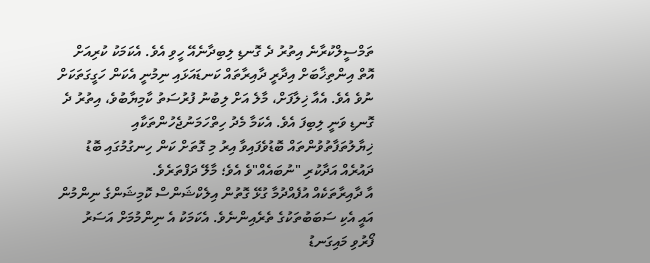ތަމްސީލްކުރާނެ އިތުރު ދެ ގޮނޑި ލިބިދާނެއޭ ހީވި އެވެ. އެކަމަކު ކުރިއަށް އޮތް އިންތިޚާބަށް އިދާރީ ދާއިރާތައް ކަނޑައަޅައި ނިމުނީ އެކަން ހަގީގަތަކަށް ނުވެ އެވެ. އެއާ ޚިލާފަށް، މާލެ އަށް ލިބުނު ފުރުސަތު ކާމިޔާބުވެ، އިތުރު ދެ ގޮނޑި ވަނީ ލިބިފަ އެވެ. އެކަމާ މެދު ހިތްހަމަނުޖެހުންތަކާއި ޚިޔާލުތަފާތުވުންތައް ބޮޑުވެފައިވާ އިރު މި ގޮތަށް ކަން ހިނގުމުގައި ބޮޑު ދައުރެއް އަދާކުރި "ނުބައެއް"ވެ އެވެ؛ މާލޭ ދަފްތަރެވެ.
އާ ދާއިރާތަކެއް އުފެއްދުމާ ގުޅޭ ގޮތުން އިލެކްޝަންސް ކޮމިޝަންގެ ނިންމުން އައީ އެކި ސަބަބުތަކުގެ ތެރެއިންނެވެ. އެކަމަކު އެ ނިންމުމަށް އަސަރު ފޯރުވި މައިގަނޑު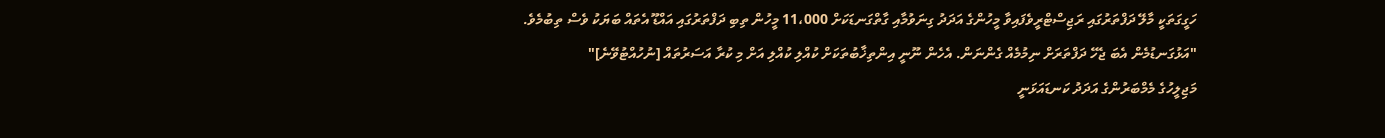ހަގީގަތަކީ މާލޭ ދަފްތަރުގައި ރަޖިސްޓްރީވެފައިވާ މީހުންގެ އަދަދު ގިނަވުމާއި ގާތްގަނޑަކަށް 11،000 މީހުން ތިބި ދަފްތަރުގައި އައްޑޫ އެތައް ބަޔަކު ވެސް ތިބުމެވެ.
"އަޅުގަނޑުމެން އެބަ ޖެހޭ ދަފްތަރަށް ނިމުމެއް ގެންނަން. އެހެން ނޫނީ އިންތިޚާބުތަކަށް ކުއްލި ކުއްލި އަށް މި ކުރާ އަސަރުތައް [ނުހުއްޓުވޭނެ]"
މަޖިލީހުގެ މެމްބަރުންގެ އަދަދު ކަނޑައަޅަނީ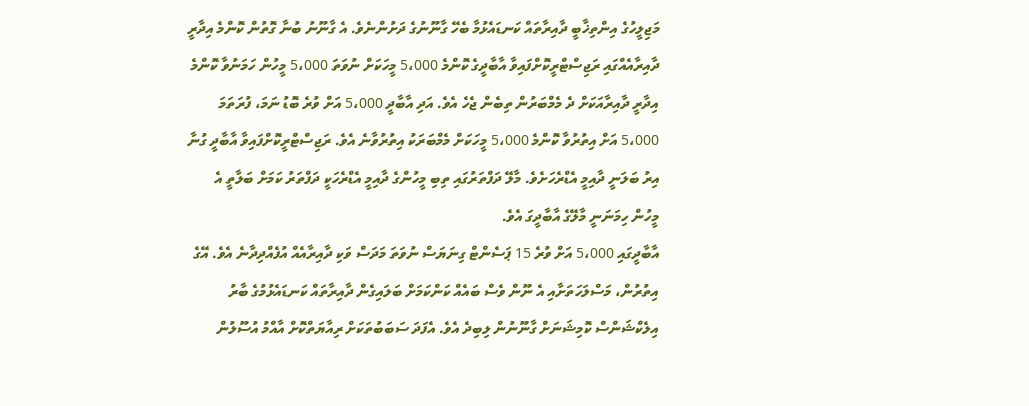މަޖިލީހުގެ އިންތިޚާބީ ދާއިރާތައް ކަނޑައެޅުމާ ބެހޭ ގާނޫނުގެ ދަށުންނެވެ. އެ ގާނޫނު ބުނާ ގޮތުން ކޮންމެ އިދާރީ ދާއިރާއެއްގައި ރަޖިސްޓްރީކޮށްފައިވާ އާބާދީގެ ކޮންމެ 5،000 މީހަކަށް ނުވަތަ 5،000 މީހުން ހަމަނުވާ ކޮންމެ އިދާރީ ދާއިރާއަކަށް ދެ މެމްބަރުން ތިބެން ޖެހެ އެވެ. އަދި އާބާދީ 5،000 އަށް ވުރެ ބޮޑު ނަމަ، ފުރަތަމަ 5،000 އަށް އިތުރުވާ ކޮންމެ 5،000 މީހަކަށް މެމްބަރަކު އިތުރުވާނެ އެވެ. ރަޖިސްޓްރީކޮށްފައިވާ އާބާދީ ގުނާ އިރު ބަލަނީ ދާއިމީ އެޑްރެހަށެވެ. މާލޭ ދަފްތަރުގައި ތިބި މީހުންގެ ދާއިމީ އެޑްރެހަކީ ދަފްތަރު ކަމަށް ބަލާތީ އެ މީހުން ހިމަނަނީ މާލޭގެ އާބާދީގަ އެވެ.
އާބާދީގައި 5،000 އަށް ވުރެ 15 ޕަސެންޓް ގިނަޔަސް ނުވަތަ މަދަސް ވަކި ދާއިރާއެއް އުފެއްދިދާނެ އެވެ. އޭގެ އިތުރުން، މަސްލަހަތަށާއި އެ ނޫން ވެސް ބައެއް ކަންކަމަށް ބަލައިގެން ދާއިރާތައް ކަނޑައެޅުމުގެ ބާރު އިލެކްޝަންސް ކޮމިޝަނަށް ގާނޫނުން ލިބިދެ އެވެ. އެފަދަ ސަބަބުތަކަށް ރިއާޔަތްކޮށް އާއްމު އުސޫލުން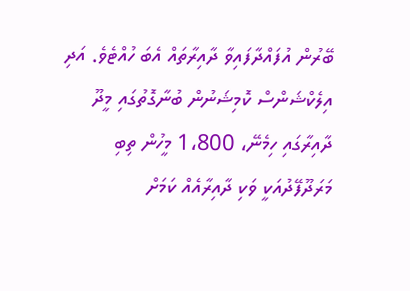ބޭރުން އުފައްދާފައިވާ ދާއިރާތައް އެބަ ހުއްޓެވެ. އަދި އިލެކްޝަންސް ކޮމިޝަނުން ބުނާގޮތުގައި މީދޫ ދާއިރާގައި ހިމެނޭ، 1،800 މީހުން ތިބި މަރަދޫފޭދުއަކީ ވަކި ދާއިރާއެއް ކަމަށް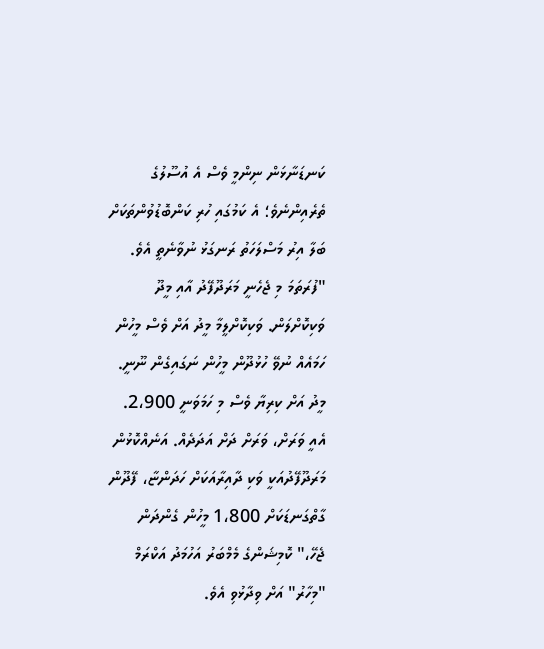ކަނޑަނާޅަން ނިންމީ ވެސް އެ އުސޫލުގެ ތެރެއިންނެވެ؛ އެ ކަމުގައި ހުރި ކަންބޮޑުވުންތަކަށް ބަލާ އިރު މަސްލަހަތު ރަނގަޅު ނުވާނެތީ އެވެ.
"ފުރަތަމަ މި ޖެހެނީ މަރަދޫފޭދު އާއި މީދޫ ވަކިކޮށްލަން. ވަކިކޮށްލީމާ މީދު އަށް ވެސް މީހުން ހަމައެއް ނުވޭ ހުޅުދޫން މީހުން ނަގައިގެން ނޫނީ. މީދު އަށް ކިރިޔާ ވެސް މި ހަމަވަނީ 2،900. އެއީ ވަރަށް، ވަރަށް ދަށް އަދަދެއް. އަނެއްކޮޅުން މަރަދޫފޭދުއަކީ ވަކި ދާއިރާއަކަށް ހަދަންޏާ، ފޭދޫން ގާތްގަނޑަކަށް 1،800 މީހުން ގެންދަން ޖެހޭ،" ކޮމިޝަންގެ މެމްބަރު އަހުމަދު އަކްރަމް "މިހާރު" އަށް ވިދާޅުވި އެވެ.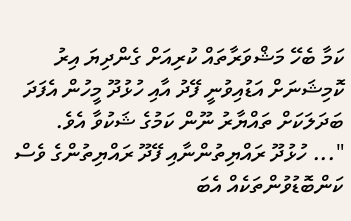ކަމާ ބެހޭ މަޝްވަރާތައް ކުރިއަށް ގެންދިޔަ އިރު ކޮމިޝަނަށް އަޑުއިވުނީ ފޭދު އާއި ހުޅުދޫ މީހުން އެފަދަ ބަދަލަކަށް ތައްޔާރު ނޫން ކަމުގެ ޝަކުވާ އެވެ.
"... ހުޅުދޫ ރައްޔިތުންނާއި ފޭދޫ ރައްޔިތުންގެ ވެސް ކަންބޮޑުވުންތަކެއް އެބަ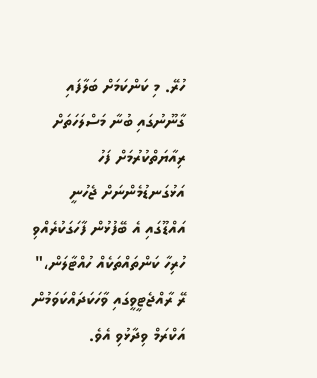ހުރޭ. މި ކަންކަމަށް ބަލާފައި ގާނޫނުގައި ބުނާ މަސްލަހަތަށް ރިއާޔަތްކުރުމަށް ފަހު އަޅުގަނޑުމެންނަށް ޖެހުނީ އައްޑޫގައި އެ ބޭފުޅުން ފާހަގަކުރެއްވި ހުރިހާ ކަންތައްތަކެއް ހުއްޓާލަން،" ރޭ ރާއްޖެޓީވީގައި ވާހަކަދައްކަވަމުން އަކްރަމް ވިދާޅުވި އެވެ.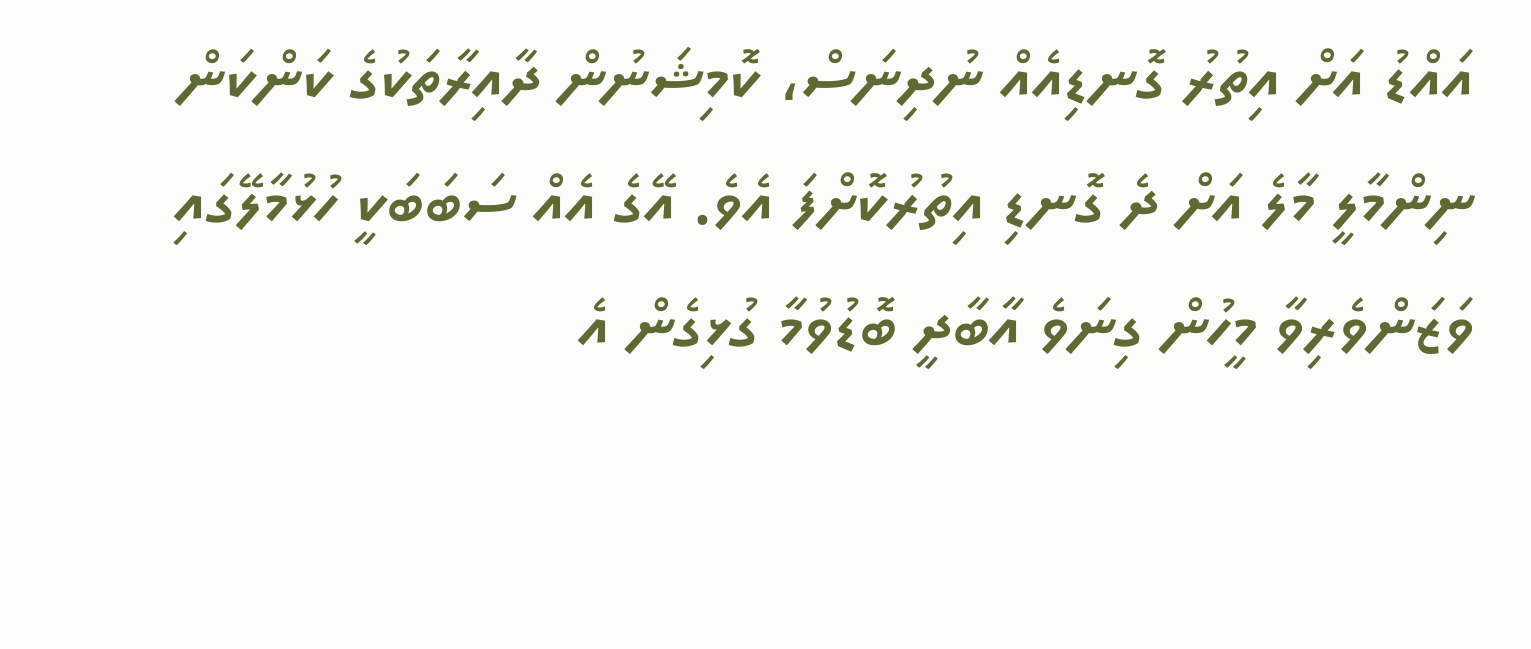އައްޑު އަށް އިތުރު ގޮނޑިއެއް ނުދިނަސް، ކޮމިޝަނުން ދާއިރާތަކުގެ ކަންކަން ނިންމާލީ މާލެ އަށް ދެ ގޮނޑި އިތުރުކޮށްފަ އެވެ. އޭގެ އެއް ސަބަބަކީ ހުޅުމާލޭގައި ވަޒަންވެރިވާ މީހުން ގިނަވެ އާބާދީ ބޮޑުވުމާ ގުޅިގެން އެ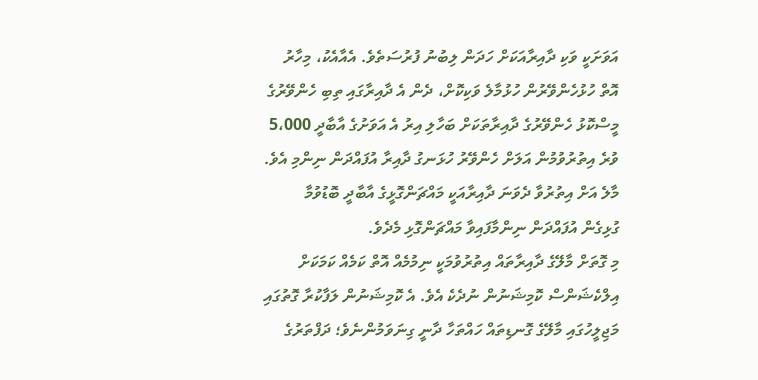އަވަށަކީ ވަކި ދާއިރާއަކަށް ހަދަން ލިބުނު ފުރުސަތެވެ. އެއާއެކު، މިހާރު އޮތް ހުޅުހެންވޭރުން ހުޅުމާލެ ވަކިކޮށް، ދެން އެ ދާއިރާގައި ތިބި ހެންވޭރުގެ މީސްކޮޅު ހެންވޭރުގެ ދާއިރާތަކަށް ބަހާލި އިރު އެ އަވަށުގެ އާބާދީ 5،000 ވުރެ އިތުރުވުމުން އަލަށް ހެންވޭރު ހުޅަނގު ދާއިރާ އުފައްދަން ނިންމި އެވެ. މާލެ އަށް އިތުރުވާ ދެވަނަ ދާއިރާއަކީ މައްޗަންގޮޅީގެ އާބާދީ ބޮޑުވުމާ ގުޅިގެން އުފައްދަން ނިންމާފައިވާ މައްޗަންގޮޅި މެދެވެ.
މި ގޮތަށް މާލޭގެ ދާއިރާތައް އިތުރުވުމަކީ ނިމުމެއް އޮތް ކަމެއް ކަމަކަށް އިލްކެޝަންސް ކޮމިޝަނުން ނުދެކެ އެވެ. އެ ކޮމިޝަނުން ލަފާކުރާ ގޮތުގައި މަޖިލީހުގައި މާލޭގެ ގޮނޑިތައް ހައްތަހާ ދާނީ ގިނަވަމުންނެވެ؛ ދަފްތަރުގެ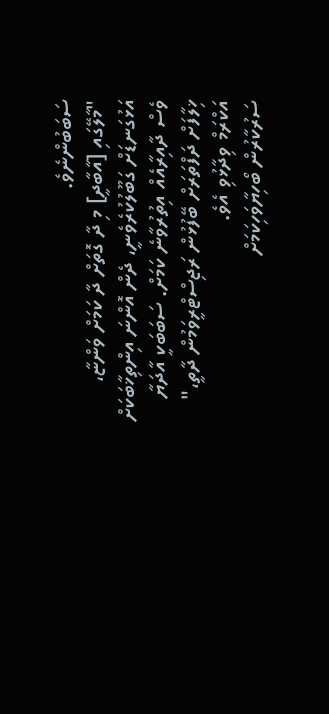ސަބަބުންނެވެ.
"މާލޭގައި [އާބާދީ] މި ދާ ގޮތަށް ދާ ކަމަށް ވަންޏާ، އަޅުގަނޑަށް ގަބޫލުކުރެވެނީ، ދެން އޮންނަ އިންތިޚާބަކަށް ވެސް ދާއިރާއެއް އިތުރުވާނެ ކަމަށް. ސަބަބަކީ އާދަޔާ ޚިލާފަށް ދަފްތަރަށް ބޭފުޅުން ރަޖިސްޓްރީވަމުން ދާތީ،" އަކްރަމް ވިދާޅުވި އެވެ.
ސަރުކާރުން ބޯހިޔާވަހިކަމަށް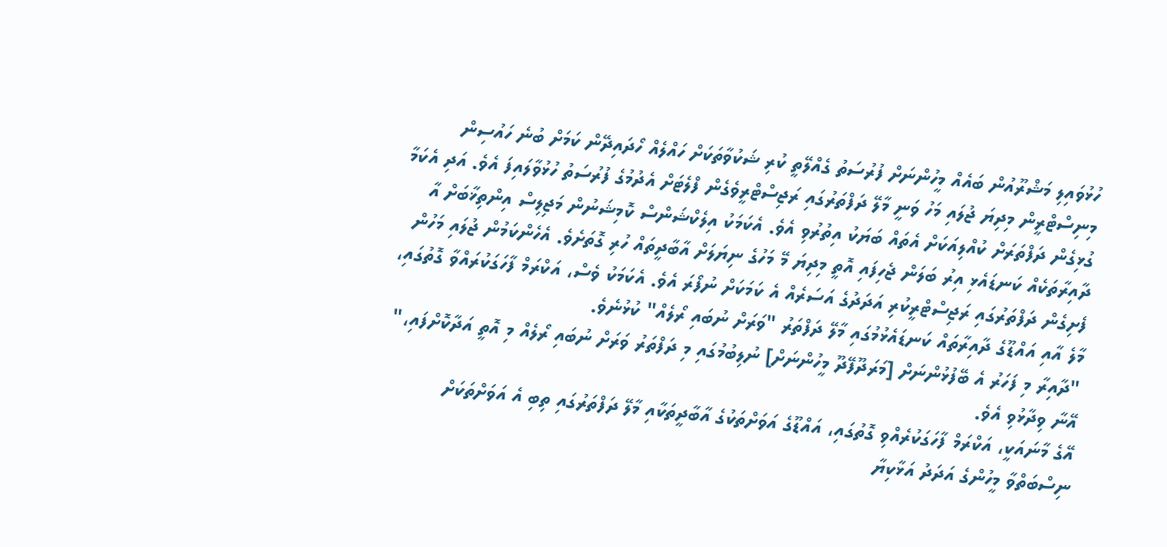ހުޅުވައިލި މަޝްރޫއުން ބައެއް މީހުންނަށް ފުރުސަތު ގެއްލޭތީ ކުރި ޝަކުވާތަކަށް ހައްލެއް ހޯދައިދޭން ކަމަށް ބުނެ ހައުސިން މިނިސްޓްރީން މިދިޔަ ޖުލައި މަހު ވަނީ މާލޭ ދަފްތަރުގައި ރަޖިސްޓްރީވެގެން ފްލެޓަށް އެދުމުގެ ފުރުސަތު ހުޅުވާލައިފަ އެވެ. އަދި އެކަމާ ގުޅިގެން ދަފްތަރަށް ކުއްލިއަކަށް އެތައް ބަޔަކު އިތުރުވި އެވެ. އެކަމަކު އިލެކްޝަންސް ކޮމިޝަނުން މަޖިލިސް އިންތިޚާބަށް އާ ދާއިރާތަކެއް ކަނޑައެޅި އިރު ބަލަން ޖެހިފައި އޮތީ މިދިޔަ މޭ މަހުގެ ނިޔަލަށް އާބާދީތައް ހުރި ގޮތަށެވެ. އެހެންކަމުން ޖުލައި މަހުން ފެށިގެން ދަފްތަރުގައި ރަޖިސްޓްރީކުރި އަދަދުގެ އަސަރެއް އެ ކަމަކަށް ނުފޯރަ އެވެ. އެކަމަކު ވެސް، އަކްރަމް ފާހަގަކުރައްވާ ގޮތުގައި، މާލެ އާއި އައްޑޫގެ ދާއިރާތައް ކަނޑައެޅުމުގައި މާލޭ ދަފްތަރު "ވަރަށް ނުބައި ރޯލެއް" ކުޅުނެވެ.
"ދާއިރާ މި ފަހަރު އެ ބޭފުޅުންނަށް [މަރަދޫފޭދޫ މީހުންނަށް] ނުލިބުމުގައި މި ދަފްތަރު ވަރަށް ނުބައި ރޯލެއް މި އޮތީ އަދާކޮށްފައި،" އޭނާ ވިދާޅުވި އެވެ.
އޭގެ މާނައަކީ، އަކްރަމް ފާހަގަކުރެއްވި ގޮތުގައި، އައްޑޫގެ އަވަށްތަކުގެ އާބާދީތަކާއި މާލޭ ދަފްތަރުގައި ތިބި އެ އަވަށްތަކަށް ނިސްބަތްވާ މީހުންގެ އަދަދު އަޅާކިޔާ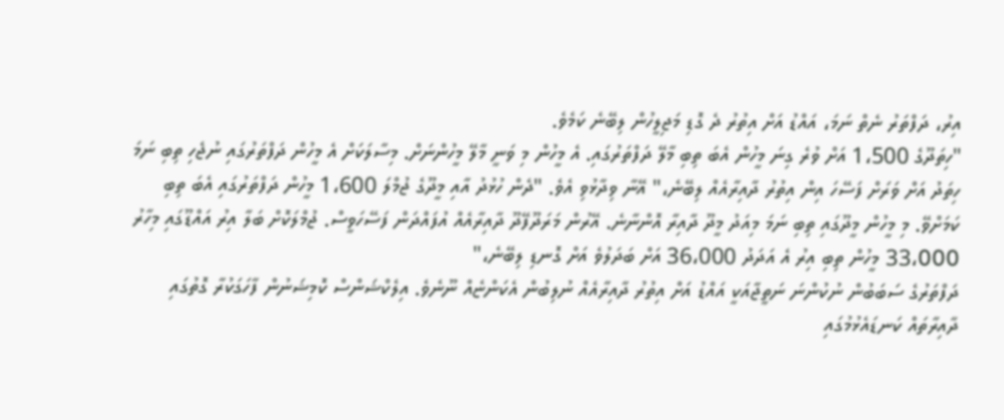އިރު، ދަފްތަރު ނެތް ނަމަ، އައްޑު އަށް އިތުރު ދެ ގޮޑި މަޖިލީހުން ލިބޭނެ ކަމެވެ.
"ހިތަދޫގެ 1،500 އަށް ވުރެ ގިނަ މީހުން އެބަ ތިބި މާލޭ ދަފްތަރުގައި. އެ މީހުން މި ވަނީ މާލޭ މީހުންނަށް. މިސާލަކަށް އެ މީހުން ދަފްތަރުގައި ނުޖެހި ތިބި ނަމަ ހިތަދު އަށް ވަރަށް ފަސޭހަ އިން އިތުރު ދާއިރާއެއް ލިބޭނެ،" އޭނާ ވިދާޅުވި އެވެ. "ދެން ހުޅުދު އާއި މީދޫގެ ޖުމްލަ 1،600 މީހުން ދަފްތަރުގައި އެބަ ތިބި ކަމަށްވޭ. މި މީހުން މީދޫގައި ތިބި ނަމަ މިއަދު މީދޫ ދާއިރާ އޮންނާނެ. އޭރުން މަރަދޫފޭދޫ ދާއިރާއެއް އުފައްދަން ފަސޭހަވީސް. ޖުމްލަކޮށް ބަލާ އިރު އައްޑޫގައި މިހާރު 33،000 މީހުން ތިބި އިރު އެ އަދަދު 36،000 އަށް ބަދަލުވެ އަށް ގޮނޑި ލިބޭނެ،"
ދަފްތަރުގެ ސަބަބުން ނުކުންނަ ނަތީޖާއަކީ އައްޑު އަށް އިތުރު ދާއިރާއެއް ނުލިބުން އެކަންޏެއް ނޫނެވެ. އިލެކްޝަންސް ކޮމިޝަނުން ފާހަގަކުރާ ގޮތުގައި ދާއިރާތައް ކަނޑައެޅުމުގައި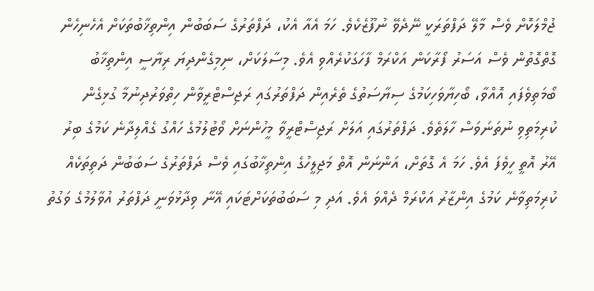ޖުމްލަކޮށް ވެސް މާލޭ ދަފްތަރަކީ ނޭދެވޭ ނުފޫޒެކެވެ. ހަމަ އެއާ އެކު، ދަފްތަރުގެ ސަބަބުން އިންތިޚާބުތަކަށް އެހެނިހެން ގޮތްގޮތުން ވެސް އަސަރު ފޯރާކަން އަކްރަމް ފާހަގަކުރެއްވި އެވެ. މިސާލަކަށް، ނިމިގެންދިޔަ ރިޔާސީ އިންތިޚާބު ބޯމަތިވެފައި އޮއްވާ، ބޯހިޔާވަހިކަމުގެ ސިޔާސަތުގެ ތެރެއިން ދަފްތަރުގައި ރަޖިސްޓްރީވާން ހިތްވަރުދިނުމާ ގުޅިގެން ކުރިމަތިވި ނުތަނަވަސް ހާލަތެވެ. ދަފްތަރުގައި އަލަށް ރަޖިސްޓްރީވާ މީހުންނަށް ވޯޓުލުމުގެ ހައްގު ގެއްލިދާނެ ކަމުގެ ބިރު އޭރު އޮތީ ހީވެފަ އެވެ. ހަމަ އެ ގޮތަށް، އަންނަން އޮތް މަޖިލީހުގެ އިންތިޚާބުގައި ވެސް ދަފްތަރުގެ ސަބަބުން ދަތިތަކެއް ކުރިމަތިވާނެ ކަމުގެ އިންޒާރު އަކްރަމް ދެއްވަ އެވެ. އަދި މި ސަބަބުތަކަށްޓަކައި އޭނާ ވިދާޅުވަނީ ދަފްތަރު އުވާލުމުގެ ވަގުތު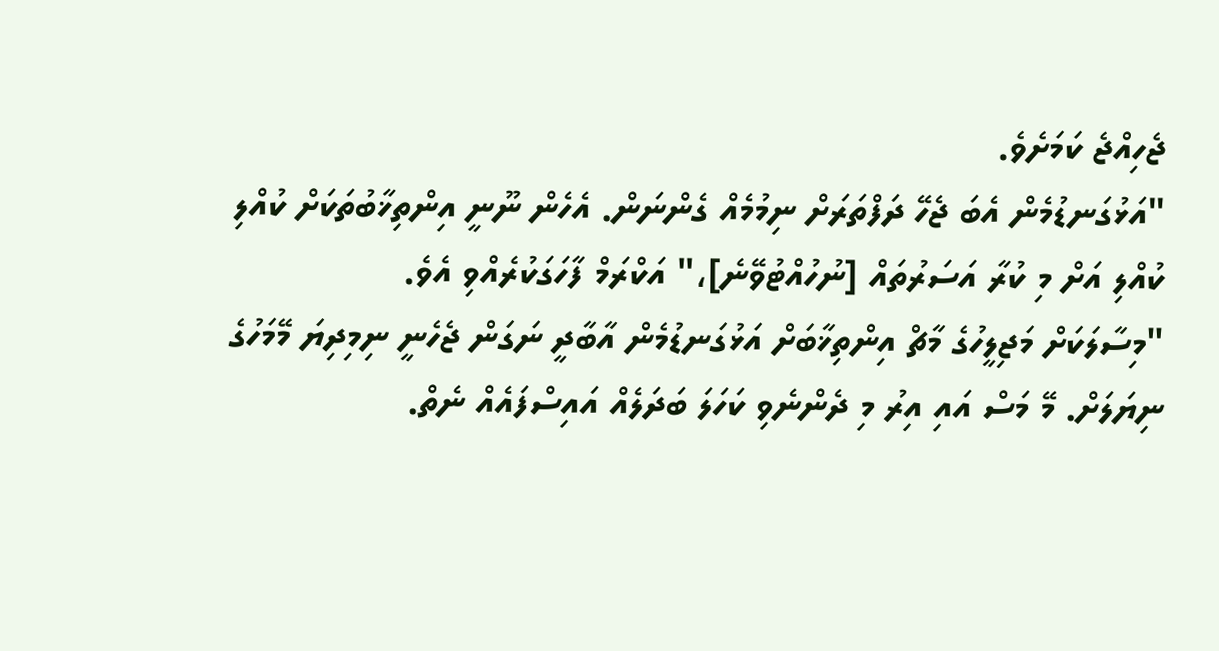ޖެހިއްޖެ ކަމަށެވެ.
"އަޅުގަނޑުމެން އެބަ ޖެހޭ ދަފްތަރަށް ނިމުމެއް ގެންނަން. އެހެން ނޫނީ އިންތިޚާބުތަކަށް ކުއްލި ކުއްލި އަށް މި ކުރާ އަސަރުތައް [ނުހުއްޓުވޭނެ]،" އަކްރަމް ފާހަގަކުރެއްވި އެވެ.
"މިސާލަކަށް މަޖިލީހުގެ މާޗް އިންތިޚާބަށް އަޅުގަނޑުމެން އާބާދީ ނަގަން ޖެހެނީ ނިމިދިޔަ މޭމަހުގެ ނިޔަލަށް. މޭ މަސް އައި އިރު މި ދެންނެވި ކަހަލަ ބަދަލެއް އައިސްފައެއް ނެތް.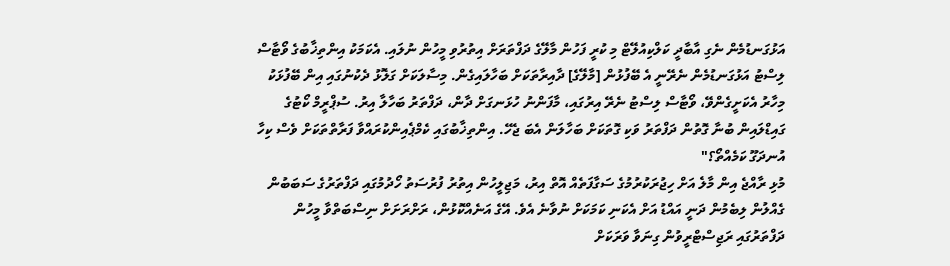އަޅުގަނޑުމެން ނެގި އާބާދީ ކަލްކިއުލޭޓް މި ކުރީ ފަހުން މާލޭގެ ދަފްތަރަށް އިތުރުވި މީހުން ނުލައި. އެކަމަކު އިންތިޚާބުގެ ވޯޓާސް ލިސްޓު އަޅުގަނޑުމެން ނެރޭނީ އެ ބޭފުޅުން [މާލޭގެ] ދާއިރާތަކަށް ބަހާލައިގެން. މިސާލަކަށް ގަލޮޅު ދެކުނުގައި އިން ބޭފުޅަކު މިހާރު އެކަށީގެންވޭ، ވޯޓާސް ލިސްޓު ނެރޭ އިރުގައި، މާފަންނު ހުޅަނގަށް ދާން، ދަފްތަރު ބަހާލާ އިރު. ސުޕްރީމް ކޯޓުގެ ގައިޑްލައިން ބުނާ ގޮތުން ދަފްތަރު ވަކި ގޮތަކަށް ބަހާލަން އެބަ ޖެހޭ. އިންތިޚާބުގައި ކެމްޕެއިންކުރައްވާ ފަރާތްތަކަށް ވެސް ކިހާ އުނދަގޫ ކަމެއްތޯ؟"
މުޅި ރާއްޖެ އިން މާލެ އަށް ހިޖުރަކުރުމުގެ ސަގާފަތެއް އޮތް އިރު، މަޖިލީހުން އިތުރު ފުރުސަތު ހޯދުމުގައި ދަފްތަރުގެ ސަބަބުން ގެއްލުން ލިބެމުން ދަނީ އައްޑު އަށް އެކަނި ކަމަކަށް ނުވާނެ އެވެ. އޭގެ އަނެއްކޮޅުން، ރަށްރަށަށް ނިސްބަތްވާ މީހުން ދަފްތަރުގައި ރަޖިސްޓްރީވުން ގިނަވާ ވަރަކަށް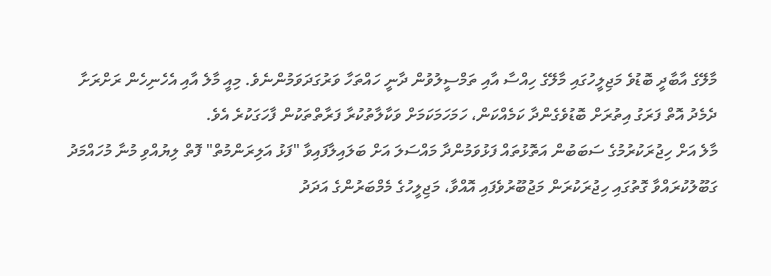މާލޭގެ އާބާދީ ބޮޑުވެ މަޖިލީހުގައި މާލޭގެ ހިއްސާ އާއި ތަމްސީލުވުން ދާނީ ހައްތަހާ ވަރުގަދަވަމުންނެވެ. މިއީ މާލެ އާއި އެހެނިހެން ރަށްރަށާ ދެމެދު އޮތް ފަރަގު އިތުރަށް ބޮޑުވެގެންދާ ކަމެއްކަން، ހަމަހަމަކަމަށް ވަކާލާތުކުރާ ފަރާތްތަކުން ފާހަގަކުރެ އެވެ.
މާލެ އަށް ހިޖުރަކުރުމުގެ ސަބަބުން އަތޮޅުތައް ފަޅުވަމުންދާ މައްސަލަ އަށް ބަލައިލާފައިވާ "ފަޅު އަލިރަންމުތް" ފޮތް ލިޔުއްވި މުނާ މުހައްމަދު ގަބޫލުކުރައްވާ ގޮތުގައި ހިޖުރަކުރަން މަޖުބޫރުވެފައި އޮއްވާ، މަޖިލީހުގެ މެމްބަރުންގެ އަދަދު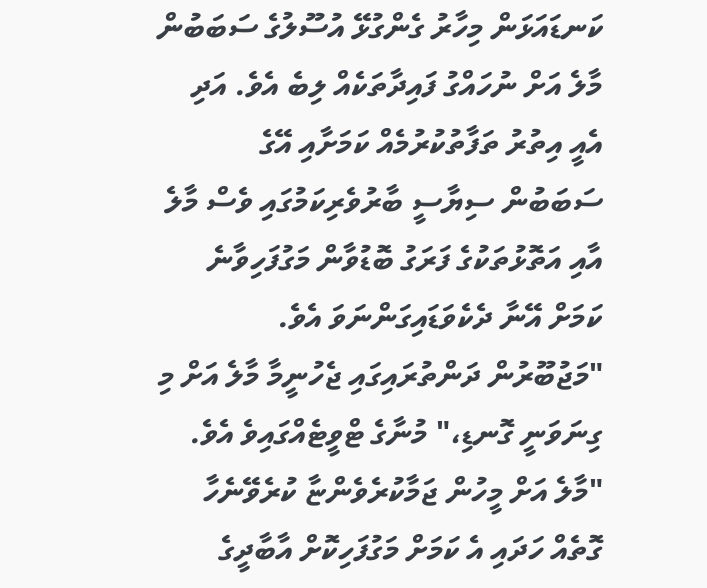ކަނޑައަޅަން މިހާރު ގެންގުޅޭ އުސޫލުގެ ސަބަބުން މާލެ އަށް ނުހައްގު ފައިދާތަކެއް ލިބެ އެވެ. އަދި އެއީ އިތުރު ތަފާތުކުރުމެއް ކަމަށާއި އޭގެ ސަބަބުން ސިޔާސީ ބާރުވެރިކަމުގައި ވެސް މާލެ އާއި އަތޮޅުތަކުގެ ފަރަގު ބޮޑުވާން މަގުފަހިވާނެ ކަމަށް އޭނާ ދެކެވަޑައިގަންނަވަ އެވެ.
"މަޖުބޫރުން ދަންތުރައިގައި ޖެހުނީމާ މާލެ އަށް މި ގިނަވަނީ ގޮނޑި،" މުނާގެ ޓްވީޓެއްގައިވެ އެވެ.
"މާލެ އަށް މީހުން ޖަމާކުރެވެންޏާ ކުރެވޭނެހާ ގޮތެއް ހަދައި އެ ކަމަށް މަގުފަހިކޮށް އާބާދީގެ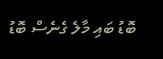ބޮޑު ބައި މާލެ ގެނެސް ބޮޑު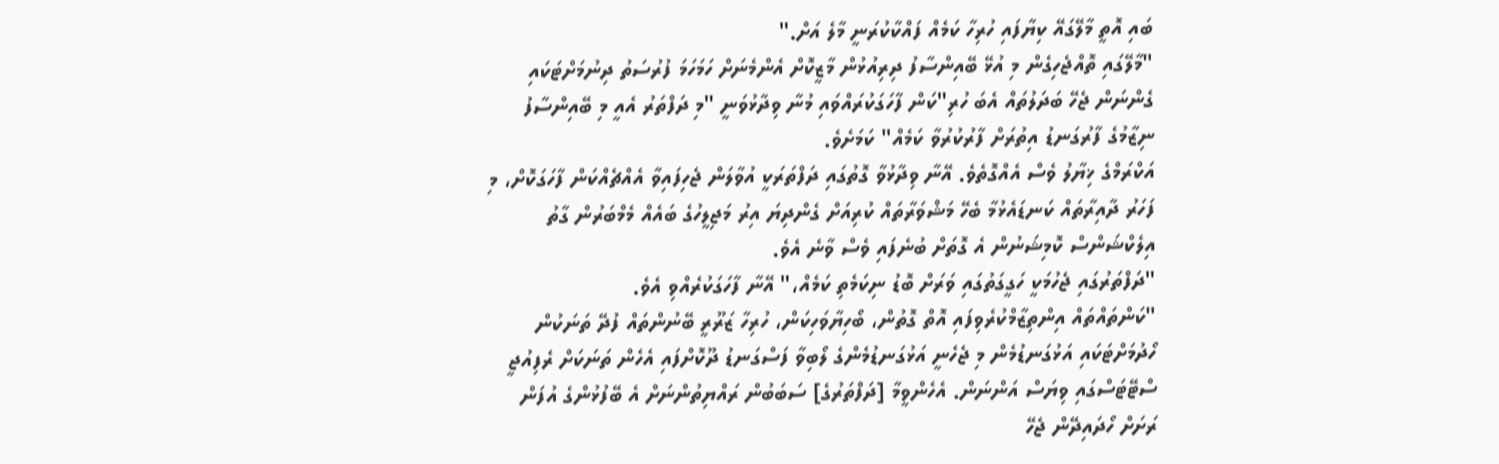ބައި އޮތީ މާލޭގައޭ ކިޔާފައި ހުރިހާ ކަމެއް ފައްކާކުރަނީ މާލެ އަށް."
"މާލޭގައި ތޮއްޖެހިގެން މި އުޅޭ ބޭއިންސާފު ދިރިއުޅުން މާޒީކޮށް އެންމެނަށް ހަމަހަމަ ފުރުސަތު ދިނުމަށްޓަކައި ގެންނަން ޖެހޭ ބަދަލުތައް އެބަ ހުރި"ކަން ފާހަގަކުރައްވައި މުނާ ވިދާޅުވަނީ "މި ދަފްތަރު އެއީ މި ބޭއިންސާފު ނިޒާމުގެ ފާރުގަނޑު އިތުރަށް ފާރުކުރުވާ ކަމެއް" ކަމަށެވެ.
އަކްރަމްގެ ޚިޔާލު ވެސް އެއްގޮތެވެ. އޭނާ ވިދާޅުވާ ގޮތުގައި ދަފްތަރަކީ އުވާލަން ޖެހިފައިވާ އެއްޗެއްކަން ފާހަގަކޮށް، މި ފަހަރު ދާއިރާތައް ކަނޑައެޅުމާ ބެހޭ މަޝްވަރާތައް ކުރިއަށް ގެންދިޔަ އިރު މަޖިލީހުގެ ބައެއް މެމްބަރުން ގާތު އިލެކްޝަންސް ކޮމިޝަނުން އެ ގޮތަށް ބުނެފައި ވެސް ވާނެ އެވެ.
"ދަފްތަރުގައި ޖެހުމަކީ ހަގީގަތުގައި ވަރަށް ބޮޑު ނިކަމެތި ކަމެއް،" އޭނާ ފާހަގަކުރެއްވި އެވެ.
"ކަންތައްތައް އިންތިޒާމްކުރެވިފައި އޮތް ގޮތުން، ބޯހިޔާވަހިކަން، ހުރިހާ ޒަރޫރީ ބޭނުންތައް ފުދޭ ތަނަކުން ހޯދުމަށްޓަކައި އަޅުގަނޑުމެން މި ޖެހެނީ އަޅުގަނޑުމެންގެ ލޯބިވާ ފަސްގަނޑު ދޫކޮށްފައި އެހެން ތަނަކަށް ރެފިއުޖީ ސްޓޭޓަސްގައި ވިޔަސް އަންނަން. އެހެންވީމާ [ދަފްތަރުގެ] ސަބަބުން ރައްޔިތުންނަށް އެ ބޭފުޅުންގެ އުފަން ރަށަށް ހޯދައިދޭން ޖެހޭ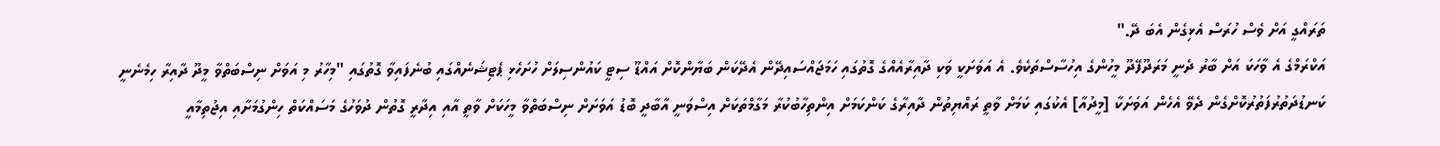ތަރައްގީ އަށް ވެސް ހުރަސް އެޅިގެން އެބަ ދޭ."
އަކްރަމްގެ އެ ވާހަކަ އަށް ބާރު ދެނީ މަރަދޫފޭދޫ މީހުންގެ އިހުސާސްތަކެވެ. އެ އަވަށަކީ ވަކި ދާއިރާއެއްގެ ގޮތުގައި ހަމަޖައްސައިދޭން އެދޭކަން ބަޔާންކޮށް އައްޑޫ ސިޓީ ކައުންސިލަށް ހުށަހެޅި ޕެޓިޝަނެއްގައި ބުނެފައިވާ ގޮތުގައި "މިހާރު މި އަވަށް ނިސްބަތްވާ މީދޫ ދާއިރާ ހިމެނެނީ ކަނޑުދަތުރުފަތުރުކޮށްގެން ދެވޭ އެހެން އަވަށަކާ [މީދުއާ] އެކުގައި ކަމަށް ވާތީ ރައްޔިތުން ދާއިރާގެ ކަންކަމަށް އިންތިހާބުކުރާ މަގާމްތަކަށް އިސްވަނީ އާބާދީ ބޮޑު އަވަށަށް ނިސްބަތްވާ މީހަކަށް ވާތީ އާއި އިދާރީ ގޮތުން ދުވަހުގެ މަސައްކަތް ހިންގުމަށާއި އިޖުތިމާއީ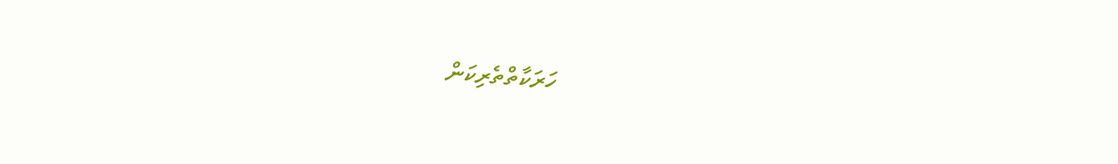ހަރަކާތްތެރިކަން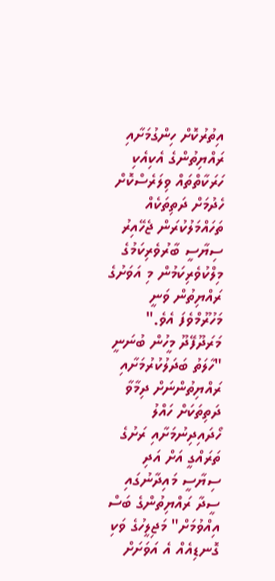އިތުރުކޮށް ހިންގުމަށާއި ރައްޔިތުންގެ އެކިއެކި ހަރަކާތްތައް ވިލަރެސްކޮށް ހެދުމަށް ދަތިތަކެއް ތަހައްމަލުކުރަން ޖެހޭއިރު ސިޔާސީ ބާރުވެރިކަމުގެ މިލްކުވެރިކަމުން މި އަވަށުގެ ރައްޔިތުން ވަނީ މަހުރޫމްވެފަ އެވެ."
މަރަދޫފޭދޫ މީހުން ބުނަނީ "ހާލަތު ބަދަލުކުރުމަށާއި ރައްޔިތުންނަށް ދިމާވާ ދަތިތަކަށް ހައްލު ހޯދައިދިނުމަށާއި ރަށުގެ ތަރައްގީ އަށް އަދި ސިޔާސީ މައިދާނުގައި ސީދާ ރައްޔިތުންގެ ބަސް އިއްވުމަށް" މަޖިލީހުގެ ވަކި ގޮނޑިއެއް އެ އަވަށަށް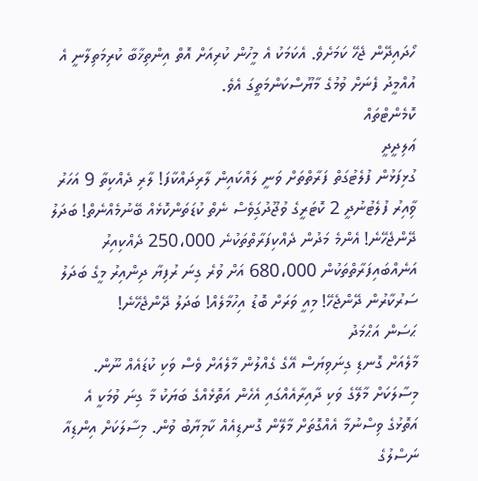ހޯދައިދޭން ޖެހޭ ކަމަށެވެ. އެކަމަކު އެ މީހުން ކުރިއަށް އޮތް އިންތިޚާބާ ކުރިމަތިލާނީ އެ އުއްމީދު ފެނަށް ވުމުގެ މާޔޫސްކަންމަތީގަ އެވެ.
ކޮމެންޓްތައް
ޢަލިދީދީ
ގުޅިފަޅުން ފުލެޓުގަތް ފަރާތްތަށް ވަނީ ލައްކައިން ލާރިދައްކާފަ! ލާރި ދެއްކިތާ 9 އަހަރު ވާިއިރު ފުލެޓުނުދީ 2 ކޮޓަރީގެ ވުޖޫދުގަިވެސް ނެތް ކުޑަތަންކޮޅެއް ބޭނުމެއްނެތް! ބަދަލު ދޭންޖެހޭނެ! އެންމެ މަދުން ދެއްކިފަރާތްތަކުނެ 250،000 ދެއްކިއިރު އަނެއްބައިފަރާތްތަކުން 680،000 އަށް ވުރެ ގިނަ ރުފިޔާ ދިންއިރު މީގެ ބަދަލު ސަރުކާރުން ދޭންޖެހޭ! މިއީ ވަރަށް ބޮޑު އިހުމާލެއް! ބަދަލު ދޭންޖެހޭނެ!
ޙަސަން އަޙްމަދު
މާލެއަށް ގޮނޑި ގިނަވިޔަސް އޭގެ ގެއްލުން މާލެއަށް ވެސް ވަކި ކުޑައެއް ނޫން. މިސާލަކަށް މާލޭގެ ވަކި ދާއިރާއެއްގައި އެހެން އަތޮޅެއްގެ ބަޔަކު މާ ގިނަ ވުމަކީ އެ އަތޮޅުގެ ވިސްނުމާ އެއްގޮތަށް މާލޭން ގޮނޑިއެއް ކާމިޔާބު ވުން. މިސާލަކަށް އިންޑިއާ ނަސްލުގެ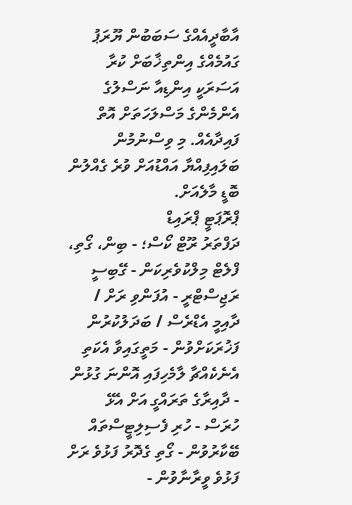އާބާދީއެއްގެ ސަބަބުން ޔޫރަޕު ގައުމެއްގެ އިންތިޚާބަށް ކުރާ އަސަރަކީ އިންޑިއާ ނަސްލުގެ އެންމެންގެ މަސްލަހަތަށް އޮތް ފައިދާއެއް. މި ވިސްނުމުން ބަލައިފިއްޔާ އައްޑުއަށް ވުރެ ގެއްލުން ބޮޑީ މާލެއަށް.
ޕްރޮޕަޓީ ޕްރައިޑް
ދަފްތަރު ރޫޓް ކޯސް؛ - ބިން، ގޯތި، ފްލެޓް މިލްކުވެރިކަން - ގޭބިސީ ރަޖިސްޓްރީ - އުފަންވި ރަށް / ދާއިމީ އެޑްރެސް / ބަދަލުކުރުން ފަޚުރަކަށްވުން - މަތީގައިވާ އެކަތި އެނެކެއްޗާ ލާމެހިފައި އޮންނަ ގުޅުން - ދާއިރާގެ ތަރައްގީ އަށް އެޅޭ ހުރަސް - ހުރި ފެސިލިޓީސްތައް ބޭކާރުވުން - ގޯތި ގެދޮރު ފަޅުވެ ރަށް ފަޅުވެ ވީރާނާވުން -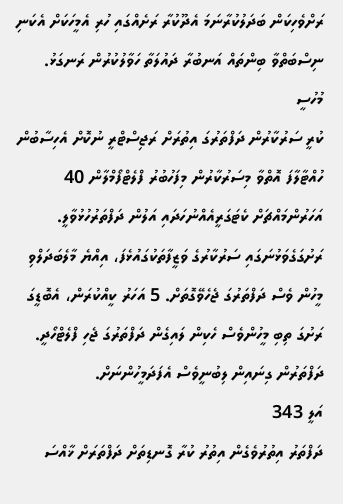ރަށްވެހިކަން ބަދަލުކުރާނަމަ އެދޫކުރާ ރަށެއްގައި ހުރި އެމީހަކަށް އެކަނި ނިސްބަތްވާ ބިންތައް އަނބުރާ ދައުލަތާ ހަވާލުކުރުން ރަނގަޅު.
މުހުސީ
ކުރީ ސަރުކާރުން ދަފްތަރުގަ އިތުރަށް ރަޖިސްޓްރީ ނުކޮށް އެހިސާބުން ހުއްޓާލާފަ އޮތްވާ މިސަރުކާރުން މިފަހުބުރު ފްލެޓްފޯމްލާން 40 އަހަރުންމައްޗަށް ކެޓަގަރީއެއްނުހަދައި އަލުން ދަފްތަރުހުޅުވާލީ. ރަށުގަގެވަޅުނަގައި ސަރުކާރުގެ ވަޒީފާތަކުގައުޅެފަ، އިއްޔެ މާލެބަދަލްވި މީހުން ވެސް ދަފްތަރުގަ ޖެހެވޭގޮތަށް. 5 އަހަރު ކީއްކުރަން، އެބޮޑީގަ ރަށުގަ ތިބި މީހުންވެސް ހެކިން ލައިގެން ދަފްތަރުގަ ޖެހި ފްލެޓްހޯދީ. ދަފްތަރުން ގިނައިން ލިބުނީވެސް އެފަދަމީހުންނަށް.
އަލީ 343
ދަފްތަރު އިތުރުވެގެން އިތުރު ކުރާ ގޮނޑިތަށް ދަފްތަރަށް ޚާއްސަ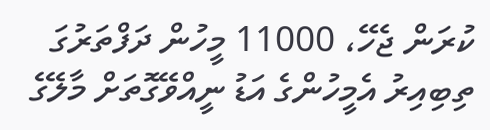ކުރަން ޖެހޭ، 11000 މީހުން ދަފްތަރުގަ ތިބިއިރު އެމީހުންގެ އަޑު ނީއްވޭގޮތަށް މާލޭގެ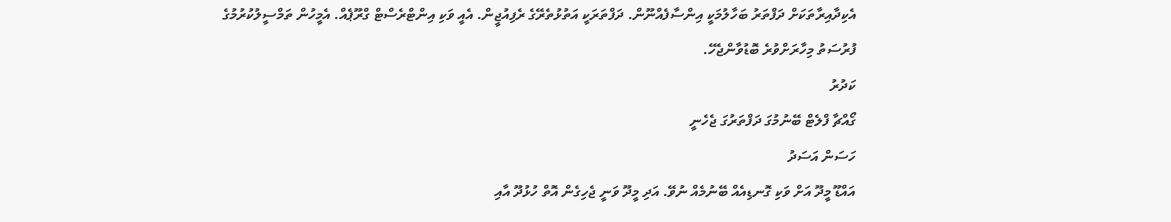އެކިދާއިރާތަކަށް ދަފްތަރު ބަހާލުމަކީ އިންސާފެއްނޫން. ދަފްތަރަކީ އަތުޅުތެރޭގެ ރެފިއުޖީން. އެއީ ވަކި އިންޓްރެސްޓް ގްރޫޕެއް. އެމީހުން ތަމްސީލުކުރުމުގެ ފުރުސަތު މިހާރަށްވުރެ ބޮޑުވާންޖެހޭ.
ކަދުރު
ގޯއްޗާ ފްލެޓް ބޭނުމުގަ ދަފްތަރުގަ ޖެހެނީ
ހަސަން އަސަދު
އައްޑޫ މީދޫ އަށް ވަކި ގޮނޑިއެއް ބޭނުމެއް ނުވޭ. އަދި މީދޫ ވަނީ ޖެހިގެން އޮތް ހުޅުދޫ އާއި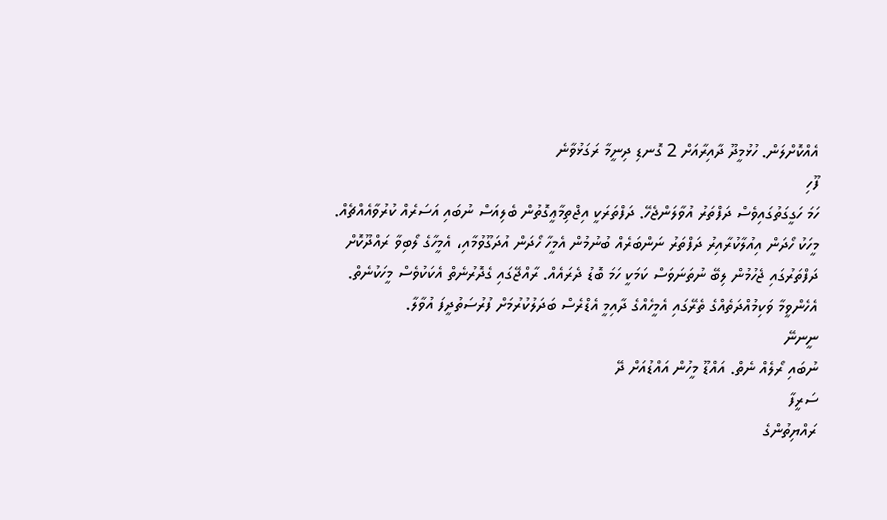އެއްކޮށްލަން. ހުޅުމީދޫ ދާއިރާއަށް 2 ގޮނޑި ދިނީމާ ރަގަޅުވާނެ
ފޫހި
ހަމަ ހަގީގަތުގައިވެސް ދަފްތަރު އުވާލަންޖެހޭ. ދަފްތަރަކީ އިޖްތިމާޢީގޮތުން ބެލިއަސް ނުބައި އަސަރެއް ކުރުވާއެއްޗެއް. މީހަކު ހޯދަން އިއުލާކުރާއިރު ދަފްތަރު ނަންބަރެއް ބުނުމުން އެމީހާ ހޯދަން އުދަގޫވުމާއި، އެމީހާގެ ލޯބިވާ ރައްދޫކޮށް ދަފްތަރުގައި ޖެހުމުން ލިބޭ ނުތަނަވަސް ކަމަކީ ހަމަ ބޮޑު ދެރައެއް. ރާއްޖޭގައި ގެދޮރުނެތް އެކަކުވެސް މީހަކުނެތް. އެހެންވީމާ ވަކިމުއްދަތެއްގެ ތެރޭގައި އެމީހެއްގެ ދާއިމީ އެޑްރެސް ބަދަލުކުރުމަށް ފުރުސަތުދީފަ އުވާލާ.
ނީނނޭ
ނުބައި ރޯލެއް ނެތް. އައްޑޫ މީހުން އައްޑުއަށް ދޭ
ސަރީފާ
ރައްޔިތުންގެ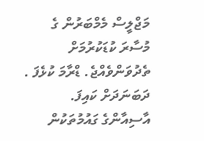މަޖްލީސް މެމްބަރުން ގެ މުސާރަ ކުޑަކުރުމަށް ތެދުވަންވެއްޖެ. ޑްރާމަ ކުޅެފަ . ދަބަނަދަށް ކައިފަ. އާސިއާންގެ ގައުމުތަކުން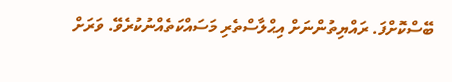ބޭސްކޮށްފަ. ރައްޔިތުންނަށް އިޙްލާސްތެރި މަސައްކަތެއްނުކުރެވޭ. ވަރަށް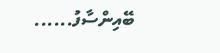ބޭއިންސާފު......